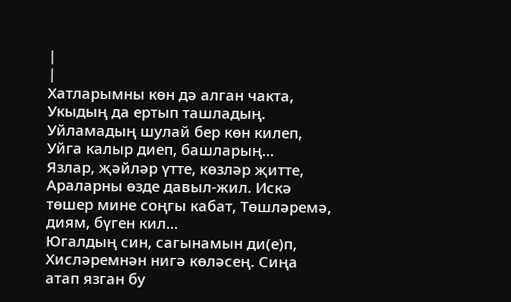|
|
Хатларымны көн дә алган чакта, Укыдың да ертып ташладың. Уйламадың шулай бер көн килеп, Уйга калыр диеп, башларың...
Язлар, җәйләр үтте, көзләр җитте, Араларны өзде давыл-жил. Искә төшер мине соңгы кабат, Төшләремә, диям, бүген кил...
Югалдың син, сагынамын ди(е)п, Хисләремнән нигә көләсең. Сиңа атап язган бу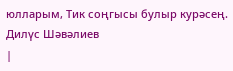юлларым, Тик соңгысы булыр курәсең. Дилүс Шәвәлиев
|